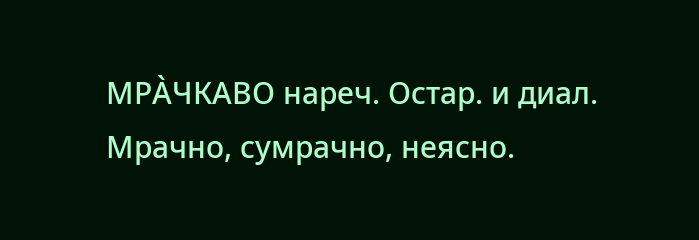МРА̀ЧКАВО нареч. Остар. и диал. Мрачно, сумрачно, неясно.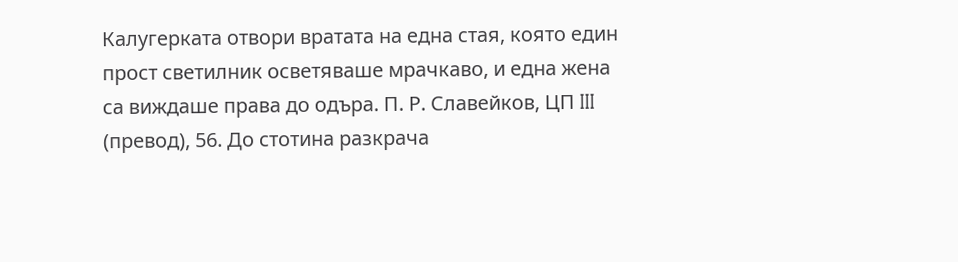Калугерката отвори вратата на една стая, която един прост светилник осветяваше мрачкаво, и една жена са виждаше права до одъра. Π. Р. Славейков, ЦП III (превод), 56. До стотина разкрача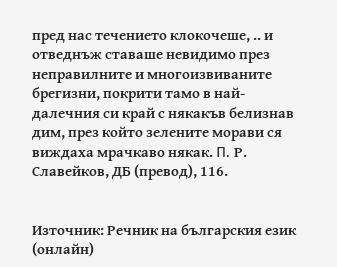пред нас течението клокочеше, .. и отведнъж ставаше невидимо през неправилните и многоизвиваните брегизни, покрити тамо в най-далечния си край с някакъв белизнав дим, през който зелените морави ся виждаха мрачкаво някак. Π. Р. Славейков, ДБ (превод), 116.


Източник: Речник на българския език (онлайн)